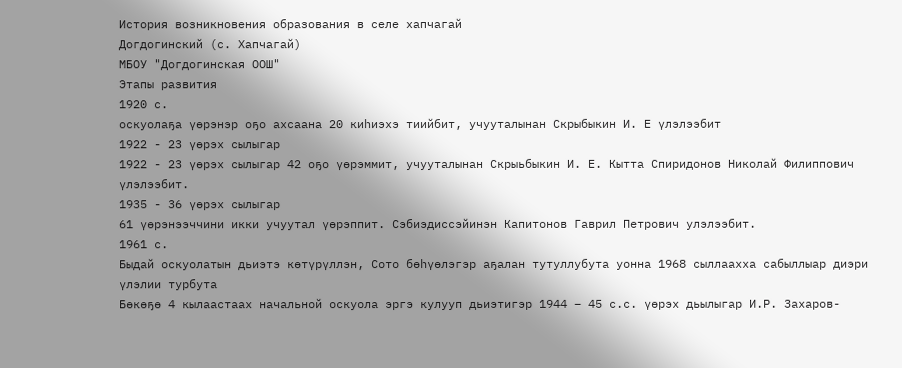История возникновения образования в селе хапчагай
Догдогинский (с. Хапчагай)
МБОУ "Догдогинская ООШ"
Этапы развития
1920 с.
оскуолаҕа үөрэнэр оҕо ахсаана 20 киһиэхэ тиийбит, учууталынан Скрыбыкин И. Е үлэлээбит
1922 - 23 үөрэх сылыгар
1922 - 23 үөрэх сылыгар 42 оҕо үөрэммит, учууталынан Скрыьбыкин И. Е. Кытта Спиридонов Николай Филиппович үлэлээбит.
1935 - 36 үөрэх сылыгар
61 үөрэнээччини икки учуутал үөрэппит. Сэбиэдиссэйинэн Капитонов Гаврил Петрович улэлээбит.
1961 с.
Быдай оскуолатын дьиэтэ көтүрүллэн, Сото бөһүөлэгэр аҕалан тутуллубута уонна 1968 сыллаахха сабыллыар диэри үлэлии турбута
Бөкөҕө 4 кылаастаах начальной оскуола эргэ кулууп дьиэтигэр 1944 – 45 с.с. үөрэх дьылыгар И.Р. Захаров-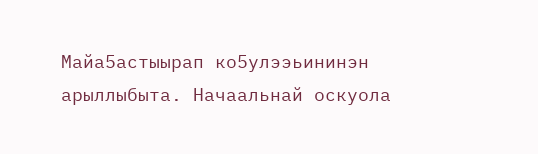Майа5астыырап ко5улээьининэн арыллыбыта. Начаальнай оскуола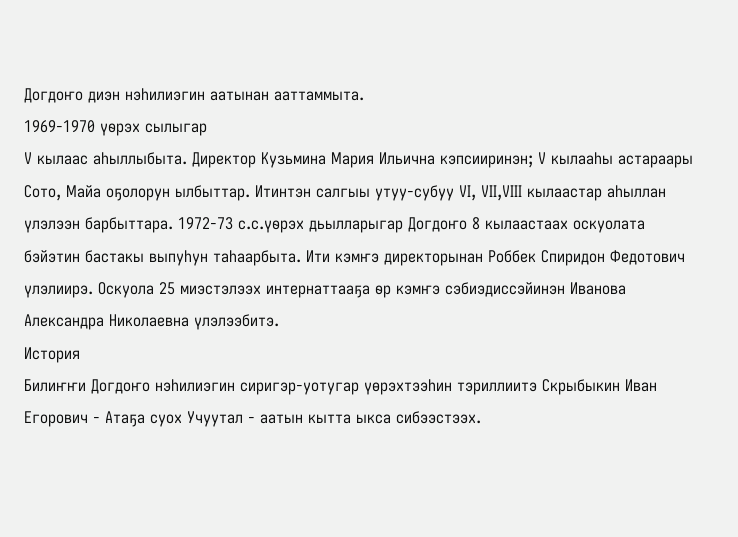Догдоҥо диэн нэhилиэгин аатынан ааттаммыта.
1969-1970 үѳрэх сылыгар
V кылаас аhыллыбыта. Директор Кузьмина Мария Ильична кэпсииринэн; V кылааhы астараары Сото, Майа оҕолорун ылбыттар. Итинтэн салгыы утуу-субуу VI, VII,VIII кылаастар аhыллан үлэлээн барбыттара. 1972-73 с.с.үѳрэх дьылларыгар Догдоҥо 8 кылаастаах оскуолата бэйэтин бастакы выпуhун таhаарбыта. Ити кэмҥэ директорынан Роббек Спиридон Федотович үлэлиирэ. Оскуола 25 миэстэлээх интернаттааҕа ѳр кэмҥэ сэбиэдиссэйинэн Иванова Александра Николаевна үлэлээбитэ.
История
Билиҥҥи Догдоҥо нэһилиэгин сиригэр-уотугар үөрэхтээһин тэриллиитэ Скрыбыкин Иван Егорович - Атаҕа суох Учуутал - аатын кытта ыкса сибээстээх.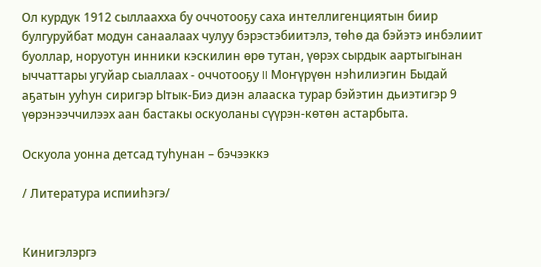Ол курдук 1912 сыллаахха бу оччотооҕу саха интеллигенциятын биир булгуруйбат модун санаалаах чулуу бэрэстэбиитэлэ, төһө да бэйэтэ инбэлиит буоллар, норуотун инники кэскилин өрө тутан, үөрэх сырдык аартыгынан ыччаттары угуйар сыаллаах - оччотооҕу II Моҥүрүөн нэһилиэгин Быдай аҕатын ууһун сиригэр Ытык-Биэ диэн алааска турар бэйэтин дьиэтигэр 9 үөрэнээччилээх аан бастакы оскуоланы сүүрэн-көтөн астарбыта.

Оскуола уонна детсад туһунан – бэчээккэ

/ Литература испииһэгэ/


Кинигэлэргэ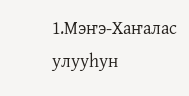1.Мэҥэ-Хаҥалас улууһун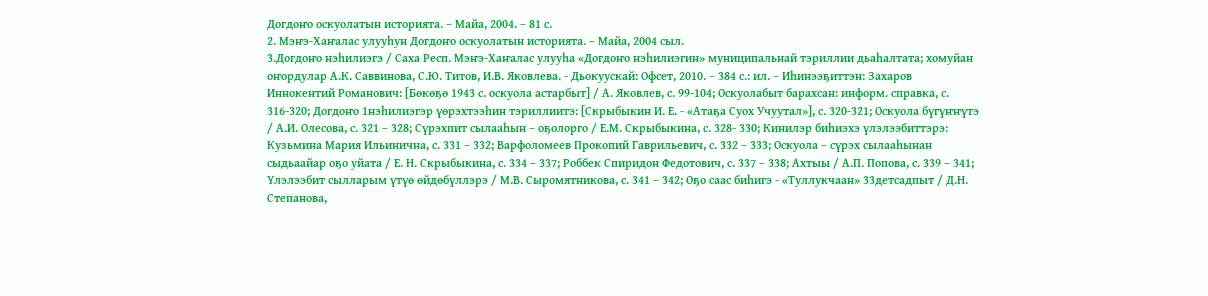Догдоҥо оскуолатын историята. – Майа, 2004. – 81 с.
2. Мэҥэ-Хаҥалас улууһун Догдоҥо оскуолатын историята. – Майа, 2004 сыл.
3.Догдоҥо нэһилиэгэ / Саха Респ. Мэҥэ-Хаҥалас улууһа «Догдоҥо нэһилиэгин» муниципальнай тэриллии дьаһалтата; хомуйан оҥордулар А.К. Саввинова, С.Ю. Титов, И.В. Яковлева. - Дьокуускай: Офсет, 2010. – 384 с.: ил. – Иһинээҕиттэн: Захаров Иннокентий Романович: [Бөкөҕө 1943 с. оскуола астарбыт] / А. Яковлев, с. 99-104; Оскуолабыт барахсан: информ. справка, с. 316-320; Догдоҥо 1нэһилиэгэр үөрэхтээһин тэриллиитэ: [Скрыбыкин И. Е. - «Атаҕа Суох Учуутал»], с. 320-321; Оскуола бүгүҥҥүтэ / А.И. Олесова, с. 321 – 328; Сүрэхпит сылааһын – оҕолорго / Е.М. Скрыбыкина, с. 328- 330; Кинилэр биһиэхэ үлэлээбиттэрэ: Кузьмина Мария Ильинична, с. 331 – 332; Варфоломеев Прокопий Гаврильевич, с. 332 – 333; Оскуола – сүрэх сылааһынан сыдьаайар оҕо уйата / Е. Н. Скрыбыкина, с. 334 – 337; Роббек Спиридон Федотович, с. 337 – 338; Ахтыы / А.П. Попова, с. 339 – 341; Үлэлээбит сылларым үтүө өйдөбүллэрэ / М.В. Сыромятникова, с. 341 – 342; Оҕо саас биһигэ - «Туллукчаан» 33детсадпыт / Д.Н. Степанова,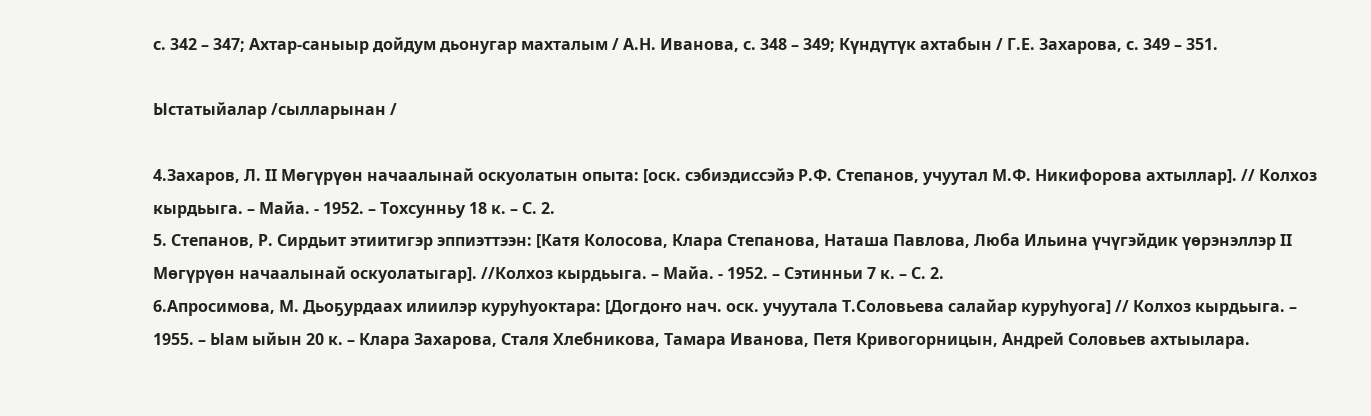с. 342 – 347; Ахтар-саныыр дойдум дьонугар махталым / А.Н. Иванова, с. 348 – 349; Күндүтүк ахтабын / Г.Е. Захарова, с. 349 – 351.

Ыстатыйалар /сылларынан /

4.Захаров, Л. II Мөгүрүөн начаалынай оскуолатын опыта: [оск. сэбиэдиссэйэ Р.Ф. Степанов, учуутал М.Ф. Никифорова ахтыллар]. // Колхоз кырдьыга. – Майа. - 1952. – Тохсунньу 18 к. – С. 2.
5. Степанов, Р. Сирдьит этиитигэр эппиэттээн: [Катя Колосова, Клара Степанова, Наташа Павлова, Люба Ильина үчүгэйдик үөрэнэллэр II Мөгүрүөн начаалынай оскуолатыгар]. //Колхоз кырдьыга. – Майа. - 1952. – Сэтинньи 7 к. – С. 2.
6.Апросимова, М. Дьоҕурдаах илиилэр куруһуоктара: [Догдоҥо нач. оск. учуутала Т.Соловьева салайар куруһуога] // Колхоз кырдьыга. – 1955. – Ыам ыйын 20 к. – Клара Захарова, Сталя Хлебникова, Тамара Иванова, Петя Кривогорницын, Андрей Соловьев ахтыылара.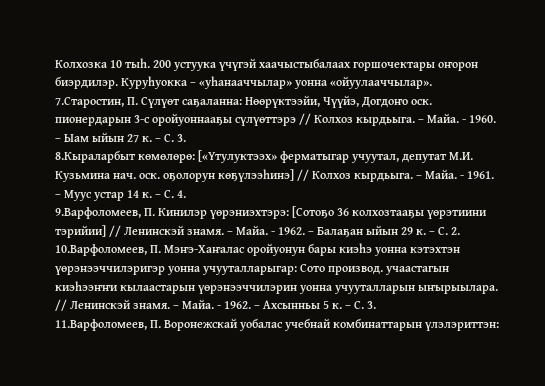Колхозка 10 тыһ. 200 устуука үчүгэй хаачыстыбалаах горшочектары оҥорон биэрдилэр. Куруһуокка – «уһанааччылар» уонна «ойуулааччылар».
7.Старостин, П. Сүлүөт саҕаланна: Нөөрүктээйи, Чүүйэ, Догдоҥо оск. пионердарын 3-с оройуоннааҕы сүлүөттэрэ // Колхоз кырдьыга. – Майа. - 1960. – Ыам ыйын 27 к. – С. 3.
8.Кыраларбыт көмөлөрө: [«Үтулуктээх» ферматыгар учуутал, депутат М.И. Кузьмина нач. оск. оҕолорун көҕүлээһинэ] // Колхоз кырдьыга. – Майа. - 1961. – Муус устар 14 к. – С. 4.
9.Варфоломеев, П. Кинилэр үөрэниэхтэрэ: [Сотоҕо 36 колхозтааҕы үөрэтиини тэрийии] // Ленинскэй знамя. – Майа. - 1962. – Балаҕан ыйын 29 к. – С. 2.
10.Варфоломеев, П. Мэҥэ-Хаҥалас оройуонун бары киэһэ уонна кэтэхтэн үөрэнээччилэригэр уонна учууталларыгар: Сото производ. учаастагын киэһээҥҥи кылаастарын үөрэнээччилэрин уонна учууталларын ыҥырыылара. // Ленинскэй знамя. – Майа. - 1962. – Ахсынньы 5 к. – С. 3.
11.Варфоломеев, П. Воронежскай уобалас учебнай комбинаттарын үлэлэриттэн: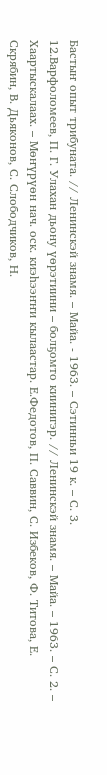Бастыҥ опыт трибуната. // Ленинскэй знамя. – Майа. - 1963. – Сэтинньи 19 к. – С. 3.
12.Варфоломеев, П. Г. Улахан дьону үөрэтиини – болҕомто киинигэр. // Ленинскэй знамя. – Майа. – 1963. – С. 2. – Хаартыскалаах. – Мөҥүрүөн нач. оск. киэһээҥҥи кылаастар. Е.Федотов, П. Саввин, С. Избеков, Ф. Титова, Е. Скрябин, В. Дьяконов, С. Слободчиков, Н.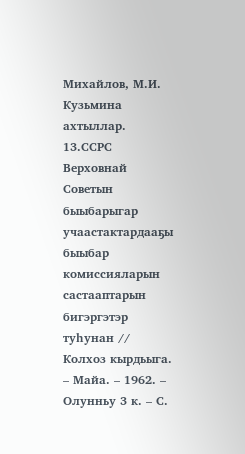Михайлов, М.И. Кузьмина ахтыллар.
13.ССРС Верховнай Советын быыбарыгар учаастактардааҕы быыбар комиссияларын састааптарын бигэргэтэр туһунан // Колхоз кырдьыга. – Майа. – 1962. – Олунньу 3 к. – С.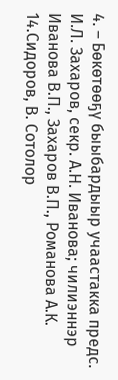4. – Бөкөтөөҕү быыбардыыр учаастакка предс. И.Л. Захаров, секр. А.Н. Иванова; чилиэннэр Иванова В.П., Захаров В.П., Романова А.К.
14.Сидоров, В. Сотолор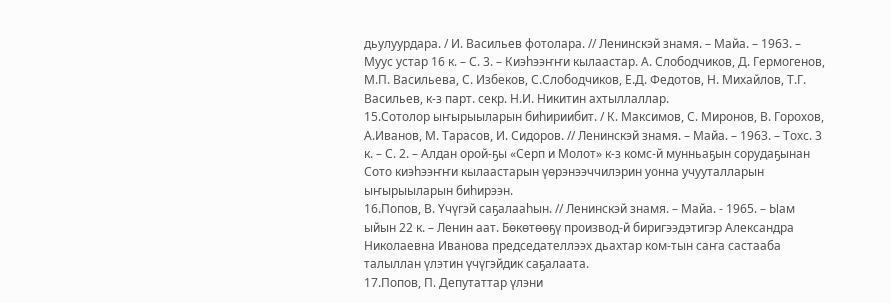дьулуурдара. / И. Васильев фотолара. // Ленинскэй знамя. – Майа. – 1963. – Муус устар 16 к. – С. 3. – Киэһээҥҥи кылаастар. А. Слободчиков, Д. Гермогенов, М.П. Васильева, С. Избеков, С.Слободчиков, Е.Д. Федотов, Н. Михайлов, Т.Г. Васильев, к-з парт. секр. Н.И. Никитин ахтыллаллар.
15.Сотолор ыҥырыыларын биһириибит. / К. Максимов, С. Миронов, В. Горохов, А.Иванов, М. Тарасов, И. Сидоров. // Ленинскэй знамя. – Майа. – 1963. – Тохс. 3 к. – С. 2. – Алдан орой-ҕы «Серп и Молот» к-з комс-й мунньаҕын сорудаҕынан Сото киэһээҥҥи кылаастарын үөрэнээччилэрин уонна учууталларын ыҥырыыларын биһирээн.
16.Попов, В. Үчүгэй саҕалааһын. // Ленинскэй знамя. – Майа. - 1965. – Ыам ыйын 22 к. – Ленин аат. Бөкөтөөҕү производ-й биригээдэтигэр Александра Николаевна Иванова председателлээх дьахтар ком-тын саҥа састааба талыллан үлэтин үчүгэйдик саҕалаата.
17.Попов, П. Депутаттар үлэни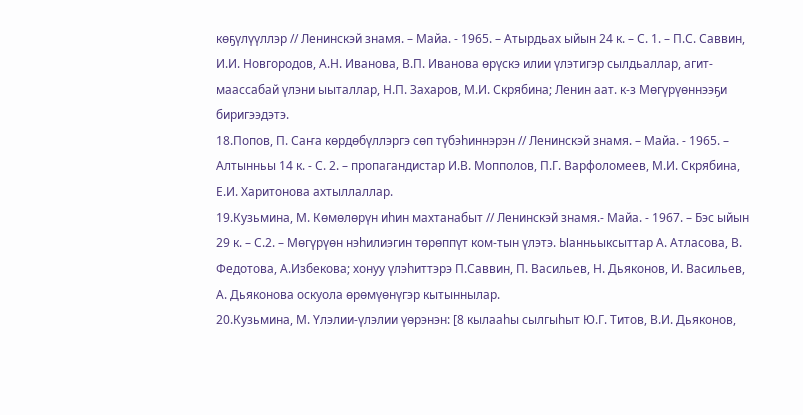көҕүлүүллэр // Ленинскэй знамя. – Майа. - 1965. – Атырдьах ыйын 24 к. – С. 1. – П.С. Саввин, И.И. Новгородов, А.Н. Иванова, В.П. Иванова өрүскэ илии үлэтигэр сылдьаллар, агит- маассабай үлэни ыыталлар, Н.П. Захаров, М.И. Скрябина; Ленин аат. к-з Мөгүрүөннээҕи биригээдэтэ.
18.Попов, П. Саҥа көрдөбүллэргэ сөп түбэһиннэрэн // Ленинскэй знамя. – Майа. - 1965. – Алтынньы 14 к. - С. 2. – пропагандистар И.В. Мопполов, П.Г. Варфоломеев, М.И. Скрябина, Е.И. Харитонова ахтыллаллар.
19.Кузьмина, М. Көмөлөрүн иһин махтанабыт // Ленинскэй знамя.- Майа. - 1967. – Бэс ыйын 29 к. – С.2. – Мөгүрүөн нэһилиэгин төрөппүт ком-тын үлэтэ. Ыанньыксыттар А. Атласова, В. Федотова, А.Избекова; хонуу үлэһиттэрэ П.Саввин, П. Васильев, Н. Дьяконов, И. Васильев, А. Дьяконова оскуола өрөмүөнүгэр кытыннылар.
20.Кузьмина, М. Үлэлии-үлэлии үөрэнэн: [8 кылааһы сылгыһыт Ю.Г. Титов, В.И. Дьяконов,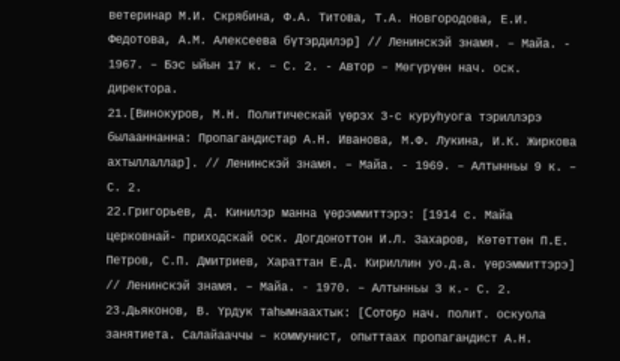ветеринар М.И. Скрябина, Ф.А. Титова, Т.А. Новгородова, Е.И. Федотова, А.М. Алексеева бүтэрдилэр] // Ленинскэй знамя. – Майа. - 1967. – Бэс ыйын 17 к. – С. 2. - Автор – Мөгүрүөн нач. оск. директора.
21.[Винокуров, М.Н. Политическай үөрэх 3-с куруһуога тэриллэрэ былааннанна: Пропагандистар А.Н. Иванова, М.Ф. Лукина, И.К. Жиркова ахтыллаллар]. // Ленинскэй знамя. – Майа. - 1969. – Алтынньы 9 к. – С. 2.
22.Григорьев, Д. Кинилэр манна үөрэммиттэрэ: [1914 с. Майа церковнай- приходскай оск. Догдоҥоттон И.Л. Захаров, Көтөттөн П.Е. Петров, С.П. Дмитриев, Хараттан Е.Д. Кириллин уо.д.а. үөрэммиттэрэ] // Ленинскэй знамя. – Майа. - 1970. – Алтынньы 3 к.- С. 2.
23.Дьяконов, В. Үрдук таһымнаахтык: [Сотоҕо нач. полит. оскуола занятиета. Салайааччы – коммунист, опыттаах пропагандист А.Н.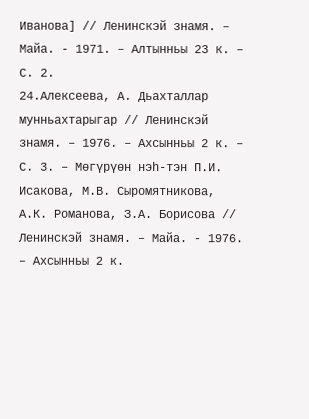Иванова] // Ленинскэй знамя. – Майа. - 1971. – Алтынньы 23 к. – С. 2.
24.Алексеева, А. Дьахталлар мунньахтарыгар // Ленинскэй знамя. – 1976. – Ахсынньы 2 к. – С. 3. – Мөгүрүөн нэһ-тэн П.И. Исакова, М.В. Сыромятникова, А.К. Романова, З.А. Борисова // Ленинскэй знамя. – Майа. - 1976. – Ахсынньы 2 к.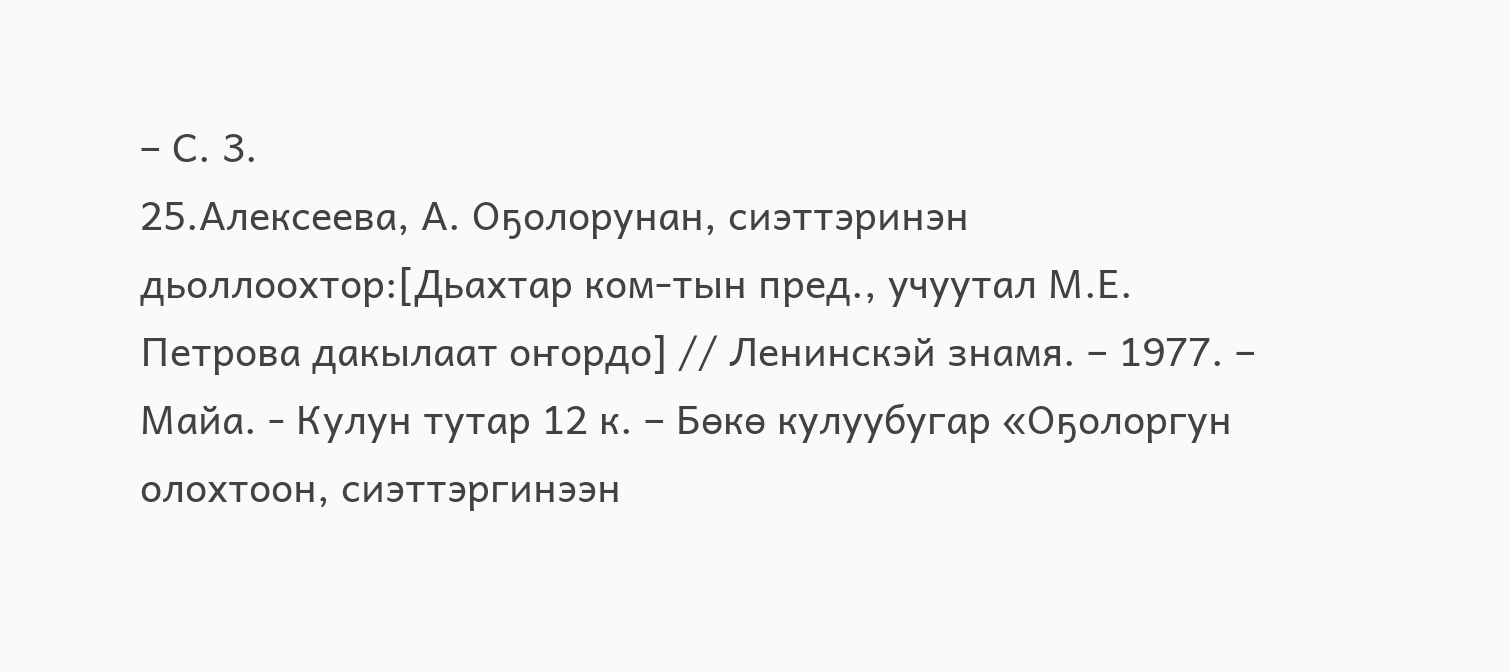– С. 3.
25.Алексеева, А. Оҕолорунан, сиэттэринэн дьоллоохтор:[Дьахтар ком-тын пред., учуутал М.Е. Петрова дакылаат оҥордо] // Ленинскэй знамя. – 1977. – Майа. - Кулун тутар 12 к. – Бөкө кулуубугар «Оҕолоргун олохтоон, сиэттэргинээн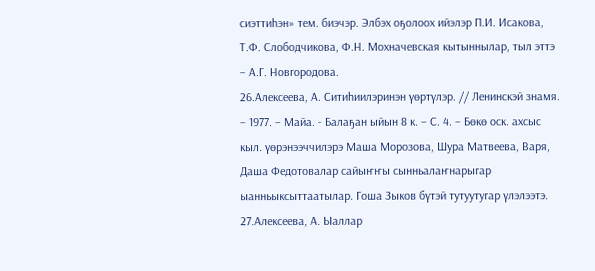сиэттиһэн» тем. биэчэр. Элбэх оҕолоох ийэлэр П.И. Исакова, Т.Ф. Слободчикова, Ф.Н. Мохначевская кытыннылар, тыл эттэ – А.Г. Новгородова.
26.Алексеева, А. Ситиһиилэринэн үөртүлэр. // Ленинскэй знамя. – 1977. – Майа. - Балаҕан ыйын 8 к. – С. 4. – Бөкө оск. ахсыс кыл. үөрэнээччилэрэ Маша Морозова, Шура Матвеева, Варя, Даша Федотовалар сайыҥҥы сынньалаҥнарыгар ыанньыксыттаатылар. Гоша Зыков бүтэй тутуутугар үлэлээтэ.
27.Алексеева, А. Ыаллар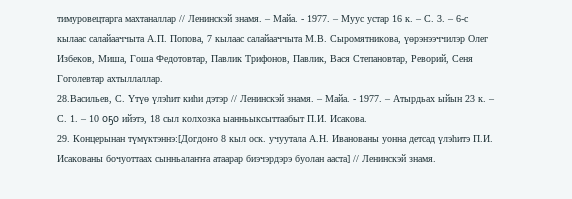тимуровецтарга махтаналлар // Ленинскэй знамя. – Майа. - 1977. – Муус устар 16 к. – С. 3. – 6-с кылаас салайааччыта А.П. Попова, 7 кылаас салайааччыта М.В. Сыромятникова, үөрэнээччилэр Олег Избеков, Миша, Гоша Федотовтар, Павлик Трифонов, Павлик, Вася Степановтар, Реворий, Сеня Гоголевтар ахтыллаллар.
28.Васильев, С. Үтүө үлэһит киһи дэтэр // Ленинскэй знамя. – Майа. - 1977. – Атырдьах ыйын 23 к. – С. 1. – 10 оҕо ийэтэ, 18 сыл колхозка ыанньыксыттаабыт П.И. Исакова.
29. Концерынан түмүктэннэ:[Догдоҥо 8 кыл оск. учуутала А.Н. Иванованы уонна детсад үлэһитэ П.И. Исакованы бочуоттаах сынньалаҥҥа атаарар биэчэрдэрэ буолан ааста] // Ленинскэй знамя.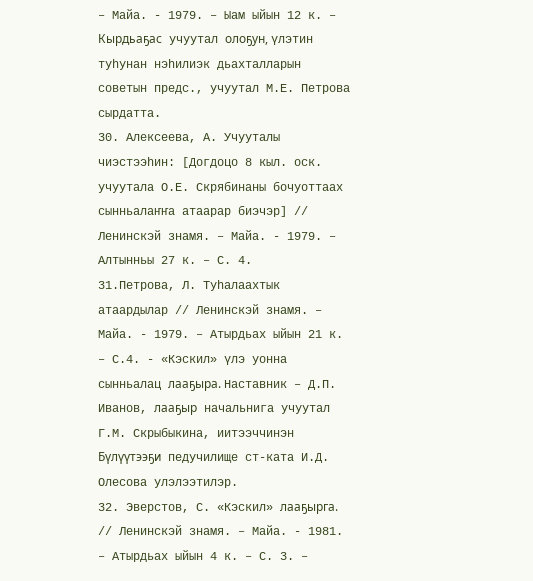– Майа. - 1979. – Ыам ыйын 12 к. – Кырдьаҕас учуутал олоҕун, үлэтин туһунан нэһилиэк дьахталларын советын предс., учуутал М.Е. Петрова сырдатта.
30. Алексеева, А. Учууталы чиэстээһин: [Догдоцо 8 кыл. оск. учуутала О.Е. Скрябинаны бочуоттаах сынньалаҥҥа атаарар биэчэр] // Ленинскэй знамя. – Майа. - 1979. – Алтынньы 27 к. – С. 4.
31.Петрова, Л. Туһалаахтык атаардылар // Ленинскэй знамя. – Майа. - 1979. – Атырдьах ыйын 21 к. – С.4. - «Кэскил» үлэ уонна сынньалац лааҕыра. Наставник – Д.П. Иванов, лааҕыр начальнига учуутал Г.М. Скрыбыкина, иитээччинэн Бүлүүтээҕи педучилище ст-ката И.Д. Олесова улэлээтилэр.
32. Эверстов, С. «Кэскил» лааҕырга. // Ленинскэй знамя. – Майа. - 1981. – Атырдьах ыйын 4 к. – С. 3. –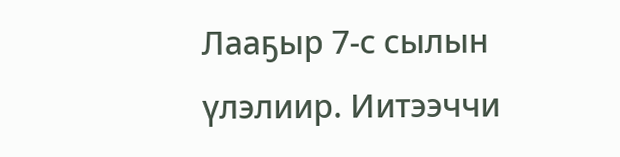Лааҕыр 7-с сылын үлэлиир. Иитээччи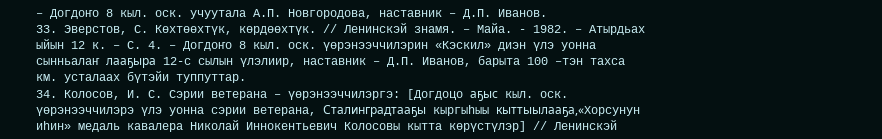– Догдоҥо 8 кыл. оск. учуутала А.П. Новгородова, наставник – Д.П. Иванов.
33. Эверстов, С. Көхтөөхтүк, көрдөөхтүк. // Ленинскэй знамя. – Майа. - 1982. – Атырдьах ыйын 12 к. – С. 4. – Догдоҥо 8 кыл. оск. үөрэнээччилэрин «Кэскил» диэн үлэ уонна сынньалаҥ лааҕыра 12-с сылын үлэлиир, наставник – Д.П. Иванов, барыта 100 –тэн тахса км. усталаах бүтэйи туппуттар.
34. Колосов, И. С. Сэрии ветерана – үөрэнээччилэргэ: [Догдоцо аҕыс кыл. оск. үөрэнээччилэрэ үлэ уонна сэрии ветерана, Сталинградтааҕы кыргыһыы кыттыылааҕа,«Хорсунун иһин» медаль кавалера Николай Иннокентьевич Колосовы кытта көрүстүлэр] // Ленинскэй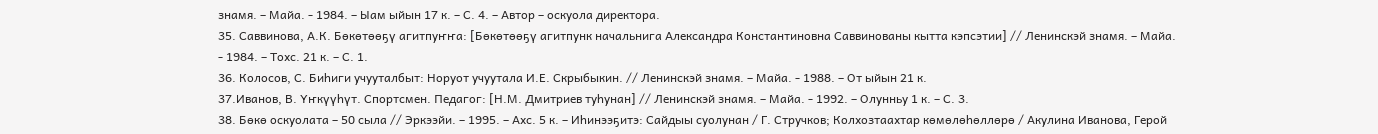знамя. – Майа. - 1984. – Ыам ыйын 17 к. – С. 4. – Автор – оскуола директора.
35. Саввинова, А.К. Бөкөтөөҕү агитпуҥҥа: [Бөкөтөөҕү агитпунк начальнига Александра Константиновна Саввинованы кытта кэпсэтии] // Ленинскэй знамя. – Майа. - 1984. – Тохс. 21 к. – С. 1.
36. Колосов, С. Биһиги учууталбыт: Норуот учуутала И.Е. Скрыбыкин. // Ленинскэй знамя. – Майа. - 1988. – От ыйын 21 к.
37.Иванов, В. Үҥкүүһүт. Спортсмен. Педагог: [Н.М. Дмитриев туһунан] // Ленинскэй знамя. – Майа. - 1992. – Олунньу 1 к. – С. 3.
38. Бөкө оскуолата – 50 сыла // Эркээйи. – 1995. – Ахс. 5 к. – Иһинээҕитэ: Сайдыы суолунан / Г. Стручков; Колхозтаахтар көмөлөһөллөрө / Акулина Иванова, Герой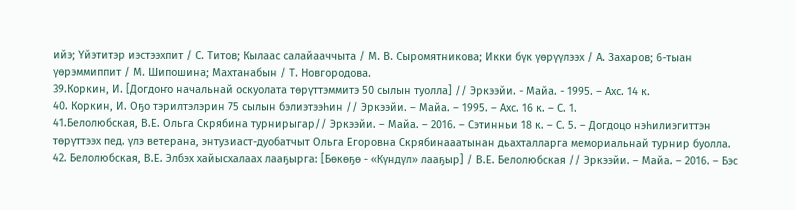ийэ; Үйэтитэр иэстээхпит / С. Титов; Кылаас салайааччыта / М. В. Сыромятникова; Икки бүк үөрүүлээх / А. Захаров; 6-тыан үөрэммиппит / М. Шипошина; Махтанабын / Т. Новгородова.
39.Коркин, И. [Догдоҥо начальнай оскуолата төрүттэммитэ 50 сылын туолла] // Эркээйи. - Майа. - 1995. – Ахс. 14 к.
40. Коркин, И. Оҕо тэрилтэлэрин 75 сылын бэлиэтээһин // Эркээйи. – Майа. – 1995. – Ахс. 16 к. – С. 1.
41.Белолюбская, В.Е. Ольга Скрябина турнирыгар// Эркээйи. – Майа. – 2016. – Сэтинньи 18 к. – С. 5. – Догдоцо нэһилиэгиттэн төрүттээх пед. үлэ ветерана, энтузиаст-дуобатчыт Ольга Егоровна Скрябинааатынан дьахталларга мемориальнай турнир буолла.
42. Белолюбская, В.Е. Элбэх хайысхалаах лааҕырга: [Бөкөҕө - «Күндүл» лааҕыр] / В.Е. Белолюбская // Эркээйи. – Майа. – 2016. – Бэс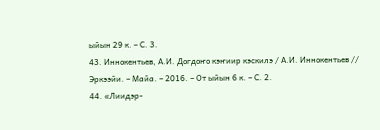ыйын 29 к. – С. 3.
43. Иннокентьев, А.И. Догдоҥо кэҥиир кэскилэ / А.И. Иннокентьев // Эркээйи. – Майа. – 2016. – От ыйын 6 к. – С. 2.
44. «Лиидэр-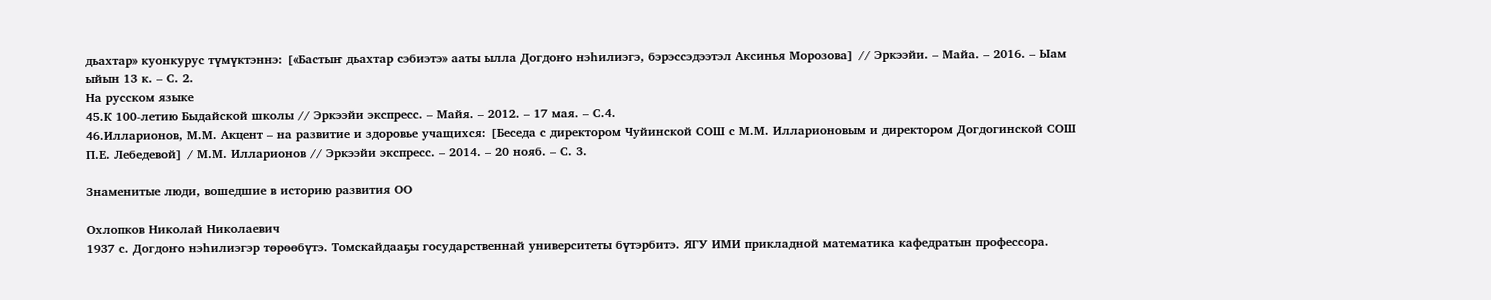дьахтар» куонкурус түмүктэннэ: [«Бастыҥ дьахтар сэбиэтэ» ааты ылла Догдоҥо нэһилиэгэ, бэрэссэдээтэл Аксинья Морозова] // Эркээйи. – Майа. – 2016. – Ыам ыйын 13 к. – С. 2.
На русском языке
45.К 100-летию Быдайской школы // Эркээйи экспресс. – Майя. – 2012. – 17 мая. – С.4.
46.Илларионов, М.М. Акцент – на развитие и здоровье учащихся: [Беседа с директором Чуйинской СОШ с М.М. Илларионовым и директором Догдогинской СОШ П.Е. Лебедевой] / М.М. Илларионов // Эркээйи экспресс. – 2014. – 20 нояб. – С. 3.

Знаменитые люди, вошедшие в историю развития ОО

Охлопков Николай Николаевич
1937 с. Догдоҥо нэһилиэгэр төрөөбүтэ. Томскайдааҕы государственнай университеты бүтэрбитэ. ЯГУ ИМИ прикладной математика кафедратын профессора.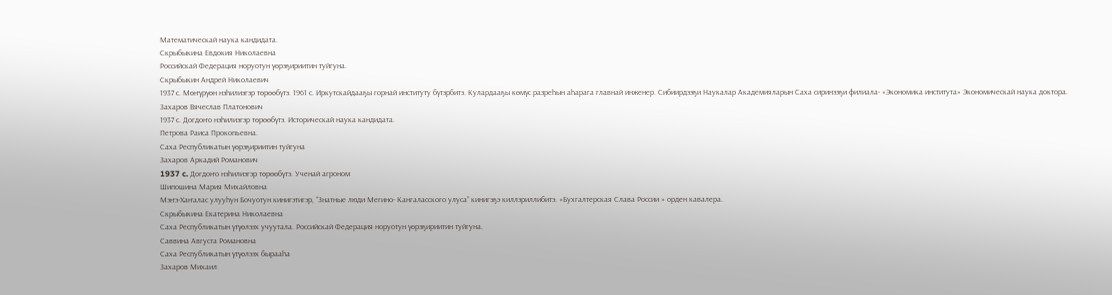Математическай наука кандидата.
Скрыбыкина Евдокия Николаевна
Российскай Федерация норуотун үөрэҕириитин туйгуна.
Скрыбыкин Андрей Николаевич
1937 с. Мөҥүрүөн нэһилиэгэр төрөөбүтэ. 1961 с. Иркутскайдааҕы горнай институту бүтэрбитэ. Кулардааҕы көмүс разреһын аһарага главнай инженер. Сибиирдээҕи Наукалар Академияларын Саха сиринээҕи филиала- «Экономика института» Экономическай наука доктора.
Захаров Вячеслав Платонович
1937 с. Догдоҥо нэһилиэгэр төрөөбүтэ. Историческай наука кандидата.
Петрова Раиса Прокопьевна.
Саха Республикатын үөрэҕириитин туйгуна
Захаров Аркадий Романович
1937 c. Догдоҥо нэһилиэгэр төрөөбүтэ. Ученай агроном
Шипошина Мария Михайловна
Мэҥэ-Хаҥалас улууһун Бочуотун кинигэтигэр, “Знатные люди Мегино- Кангаласского улуса” кинигэҕэ киллэриллибитэ. «Бухгалтерская Слава России » орден кавалера.
Скрыбыкина Екатерина Николаевна
Саха Республикатын үтүөлээх учуутала. Российскай Федерация норуотун үөрэҕириитин туйгуна.
Саввина Августа Романовна
Саха Республикатын үтүөлээх бырааһа
Захаров Михаил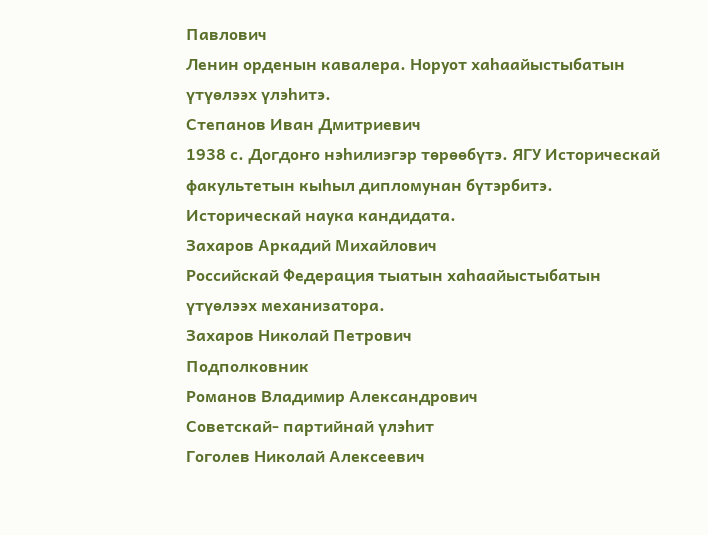Павлович
Ленин орденын кавалера. Норуот хаһаайыстыбатын үтүөлээх үлэһитэ.
Степанов Иван Дмитриевич
1938 с. Догдоҥо нэһилиэгэр төрөөбүтэ. ЯГУ Историческай факультетын кыһыл дипломунан бүтэрбитэ. Историческай наука кандидата.
Захаров Аркадий Михайлович
Российскай Федерация тыатын хаһаайыстыбатын үтүөлээх механизатора.
Захаров Николай Петрович
Подполковник
Романов Владимир Александрович
Советскай- партийнай үлэһит
Гоголев Николай Алексеевич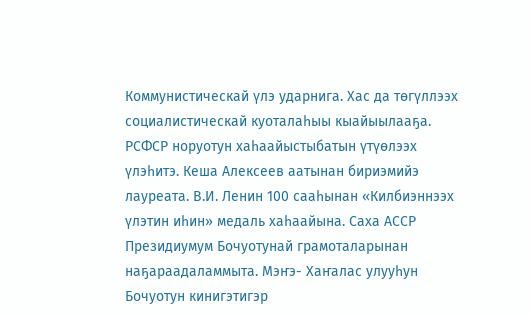Коммунистическай үлэ ударнига. Хас да төгүллээх социалистическай куоталаһыы кыайыылааҕа. РСФСР норуотун хаһаайыстыбатын үтүөлээх үлэһитэ. Кеша Алексеев аатынан бириэмийэ лауреата. В.И. Ленин 100 сааһынан «Килбиэннээх үлэтин иһин» медаль хаһаайына. Саха АССР Президиумум Бочуотунай грамоталарынан наҕараадаламмыта. Мэҥэ- Хаҥалас улууһун Бочуотун кинигэтигэр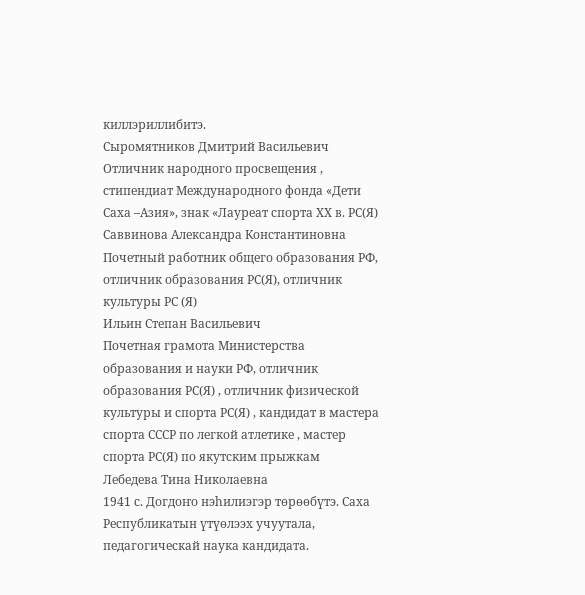киллэриллибитэ.
Сыромятников Дмитрий Васильевич
Отличник народного просвещения , стипендиат Международного фонда «Дети Саха –Азия», знак «Лауреат спорта ХХ в. РС(Я)
Саввинова Александра Константиновна
Почетный работник общего образования РФ, отличник образования РС(Я), отличник культуры РС (Я)
Ильин Степан Васильевич
Почетная грамота Министерства образования и науки РФ, отличник образования РС(Я) , отличник физической культуры и спорта РС(Я) , кандидат в мастера спорта СССР по легкой атлетике , мастер спорта РС(Я) по якутским прыжкам
Лебедева Тина Николаевна
1941 с. Догдоҥо нэһилиэгэр төрөөбүтэ. Саха Республикатын үтүөлээх учуутала, педагогическай наука кандидата.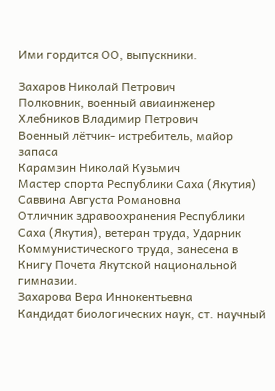Ими гордится ОО, выпускники.

Захаров Николай Петрович
Полковник, военный авиаинженер
Хлебников Владимир Петрович
Военный лётчик- истребитель, майор запаса
Карамзин Николай Кузьмич
Мастер спорта Республики Саха (Якутия)
Саввина Августа Романовна
Отличник здравоохранения Республики Саха (Якутия), ветеран труда, Ударник Коммунистического труда, занесена в Книгу Почета Якутской национальной гимназии.
Захарова Вера Иннокентьевна
Кандидат биологических наук, ст. научный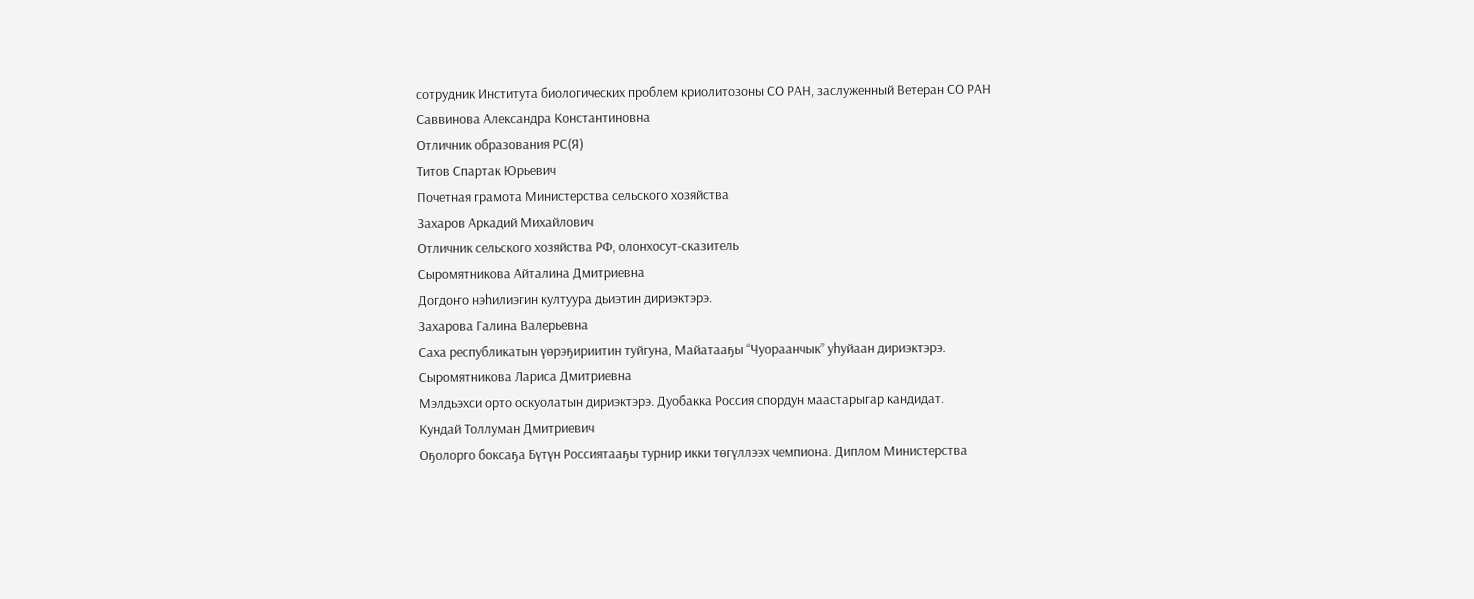сотрудник Института биологических проблем криолитозоны СО РАН, заслуженный Ветеран СО РАН
Саввинова Александра Константиновна
Отличник образования РС(Я)
Титов Спартак Юрьевич
Почетная грамота Министерства сельского хозяйства
Захаров Аркадий Михайлович
Отличник сельского хозяйства РФ, олонхосут-сказитель
Сыромятникова Айталина Дмитриевна
Догдоҥо нэһилиэгин култуура дьиэтин дириэктэрэ.
Захарова Галина Валерьевна
Саха республикатын үөрэҕириитин туйгуна, Майатааҕы “Чуораанчык” уһуйаан дириэктэрэ.
Сыромятникова Лариса Дмитриевна
Мэлдьэхси орто оскуолатын дириэктэрэ. Дуобакка Россия спордун маастарыгар кандидат.
Кундай Толлуман Дмитриевич
Оҕолорго боксаҕа Бүтүн Россиятааҕы турнир икки төгүллээх чемпиона. Диплом Министерства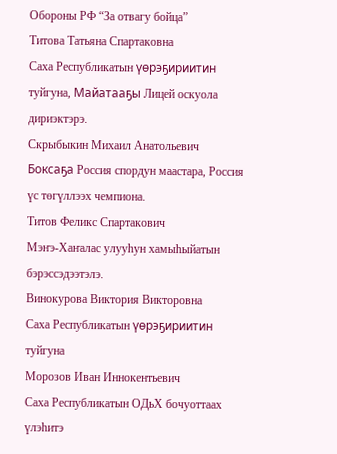Обороны РФ “За отвагу бойца”
Титова Татьяна Спартаковна
Саха Республикатын үөрэҕириитин туйгуна, Майатааҕы Лицей оскуола дириэктэрэ.
Скрыбыкин Михаил Анатольевич
Боксаҕа Россия спордун маастара, Россия үс төгүллээх чемпиона.
Титов Феликс Спартакович
Мэҥэ-Хаҥалас улууһун хамыһыйатын бэрэссэдээтэлэ.
Винокурова Виктория Викторовна
Саха Республикатын үөрэҕириитин туйгуна
Морозов Иван Иннокентьевич
Саха Республикатын ОДьХ бочуоттаах үлэһитэ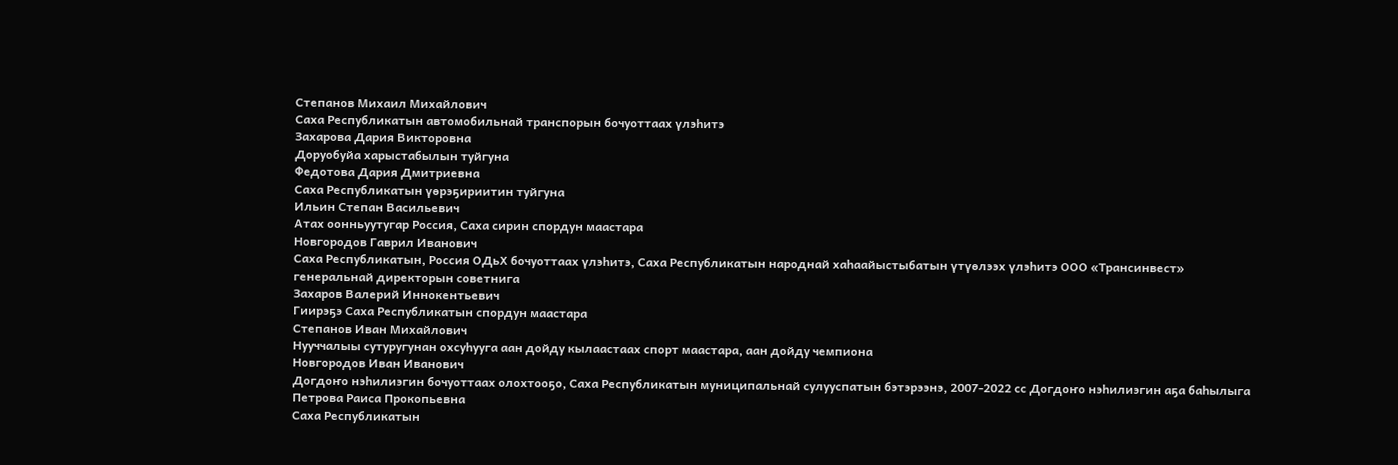Степанов Михаил Михайлович
Саха Республикатын автомобильнай транспорын бочуоттаах үлэһитэ
Захарова Дария Викторовна
Доруобуйа харыстабылын туйгуна
Федотова Дария Дмитриевна
Саха Республикатын үөрэҕириитин туйгуна
Ильин Степан Васильевич
Атах оонньуутугар Россия, Саха сирин спордун маастара
Новгородов Гаврил Иванович
Саха Республикатын, Россия ОДьХ бочуоттаах үлэһитэ, Саха Республикатын народнай хаһаайыстыбатын үтүөлээх үлэһитэ ООО «Трансинвест» генеральнай директорын советнига
Захаров Валерий Иннокентьевич
Гиирэҕэ Саха Республикатын спордун маастара
Степанов Иван Михайлович
Нууччалыы сутуругунан охсуһууга аан дойду кылаастаах спорт маастара, аан дойду чемпиона
Новгородов Иван Иванович
Догдоҥо нэһилиэгин бочуоттаах олохтооҕо, Саха Республикатын муниципальнай сулууспатын бэтэрээнэ, 2007-2022 сс Догдоҥо нэһилиэгин аҕа баһылыга
Петрова Раиса Прокопьевна
Саха Республикатын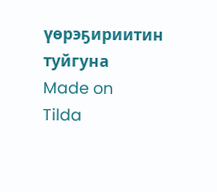үөрэҕириитин туйгуна
Made on
Tilda